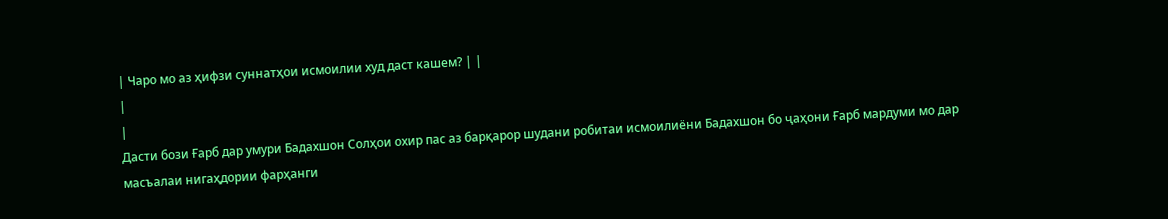| Чаро мо аз ҳифзи суннатҳои исмоилии худ даст кашем? | |
|
|
Дасти бози Ғарб дар умури Бадахшон Солҳои охир пас аз барқарор шудани робитаи исмоилиёни Бадахшон бо ҷаҳони Ғарб мардуми мо дар масъалаи нигаҳдории фарҳанги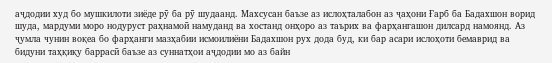аҷдодии худ бо мушкилоти зиёде рӯ ба рӯ шудаанд. Махсусан баъзе аз ислоҳталабон аз ҷаҳони Ғарб ба Бадахшон ворид шуда, мардуми моро нодуруст раҳнамоӣ намуданд ва хостанд онҳоро аз таърих ва фарҳангашон дилсард намоянд. Аз ҷумла чунин воқеа бо фарҳанги мазҳабии исмоилиёни Бадахшон рух дода буд, ки бар асари ислоҳоти бемаврид ва бидуни таҳқиқу баррасӣ баъзе аз суннатҳои аҷдодии мо аз байн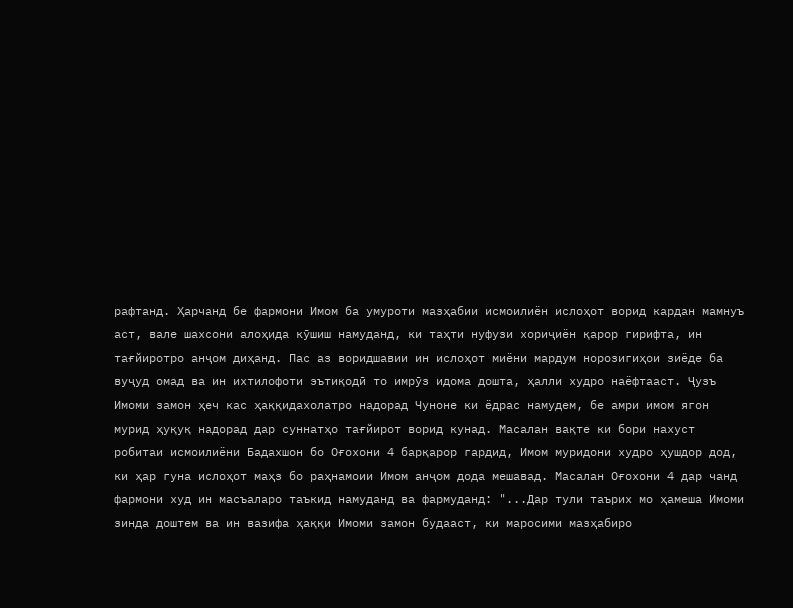рафтанд. Ҳарчанд бе фармони Имом ба умуроти мазҳабии исмоилиён ислоҳот ворид кардан мамнуъ аст, вале шахсони алоҳида кӯшиш намуданд, ки таҳти нуфузи хориҷиён қарор гирифта, ин тағйиротро анҷом диҳанд. Пас аз воридшавии ин ислоҳот миёни мардум норозигиҳои зиёде ба вуҷуд омад ва ин ихтилофоти эътиқодӣ то имрӯз идома дошта, ҳалли худро наёфтааст. Ҷузъ Имоми замон ҳеч кас ҳаққидахолатро надорад Чуноне ки ёдрас намудем, бе амри имом ягон мурид ҳуқуқ надорад дар суннатҳо тағйирот ворид кунад. Масалан вақте ки бори нахуст робитаи исмоилиёни Бадахшон бо Оғохони 4 барқарор гардид, Имом муридони худро ҳушдор дод, ки ҳар гуна ислоҳот маҳз бо раҳнамоии Имом анҷом дода мешавад. Масалан Оғохони 4 дар чанд фармони худ ин масъаларо таъкид намуданд ва фармуданд: "...Дар тули таърих мо ҳамеша Имоми зинда доштем ва ин вазифа ҳаққи Имоми замон будааст, ки маросими мазҳабиро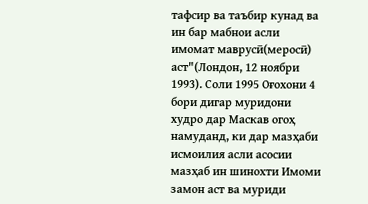тафсир ва таъбир кунад ва ин бар мабнои асли имомат маврусӣ(меросӣ) аст"(Лондон, 12 ноябри 1993). Соли 1995 Оғохони 4 бори дигар муридони худро дар Маскав огоҳ намуданд, ки дар мазҳаби исмоилия асли асосии мазҳаб ин шинохти Имоми замон аст ва муриди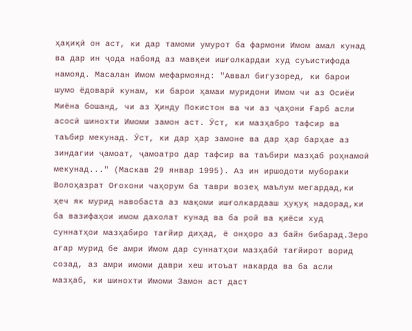ҳақиқӣ он аст, ки дар тамоми умурот ба фармони Имом амал кунад ва дар ин ҷода набояд аз мавқеи ишғолкардаи худ суъистифода намояд. Масалан Имом мефармоянд: "Аввал бигузоред, ки барои шумо ёдоварӣ кунам, ки барои ҳамаи муридони Имом чи аз Осиёи Миёна бошанд, чи аз Ҳинду Покистон ва чи аз ҷаҳони Ғарб асли асосӣ шинохти Имоми замон аст. Ӯст, ки мазҳабро тафсир ва таъбир мекунад. Ӯст, ки дар ҳар замоне ва дар ҳар барҳае аз зиндагии ҷамоат, ҷамоатро дар тафсир ва таъбири мазҳаб роҳнамоӣ мекунад..." (Маскав 29 январ 1995). Аз ин иршодоти мубораки Волоҳазрат Оғохони чаҳорум ба таври возеҳ маълум мегардад,ки ҳеч як мурид навобаста аз мақоми ишғолкардааш ҳуқуқ надорад,ки ба вазифаҳои имом дахолат кунад ва ба рой ва қиёси худ суннатҳои мазҳабиро тағйир диҳад, ё онҳоро аз байн бибарад.Зеро агар мурид бе амри Имом дар суннатҳои мазҳабӣ тағйирот ворид созад, аз амри имоми даври хеш итоъат накарда ва ба асли мазҳаб, ки шинохти Имоми Замон аст даст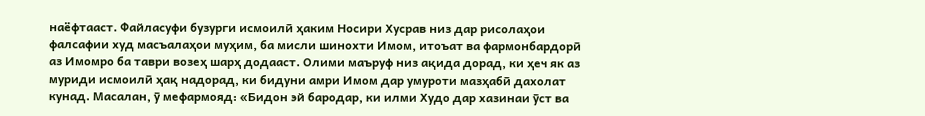наёфтааст. Файласуфи бузурги исмоилӣ ҳаким Носири Хусрав низ дар рисолаҳои фалсафии худ масъалаҳои муҳим, ба мисли шинохти Имом, итоъат ва фармонбардорӣ аз Имомро ба таври возеҳ шарҳ додааст. Олими маъруф низ ақида дорад, ки ҳеч як аз муриди исмоилӣ ҳақ надорад, ки бидуни амри Имом дар умуроти мазҳабӣ дахолат кунад. Масалан, ӯ мефармояд: «Бидон эй бародар, ки илми Худо дар хазинаи ӯст ва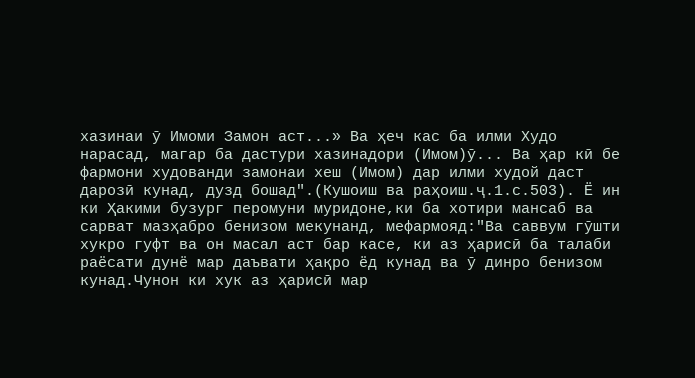хазинаи ӯ Имоми Замон аст...» Ва ҳеч кас ба илми Худо нарасад, магар ба дастури хазинадори (Имом)ӯ... Ва ҳар кӣ бе фармони худованди замонаи хеш (Имом) дар илми худой даст дарозӣ кунад, дузд бошад".(Кушоиш ва раҳоиш.ҷ.1.с.503). Ё ин ки Ҳакими бузург перомуни муридоне,ки ба хотири мансаб ва сарват мазҳабро бенизом мекунанд, мефармояд:"Ва саввум гӯшти хукро гуфт ва он масал аст бар касе, ки аз ҳарисӣ ба талаби раёсати дунё мар даъвати ҳақро ёд кунад ва ӯ динро бенизом кунад.Чунон ки хук аз ҳарисӣ мар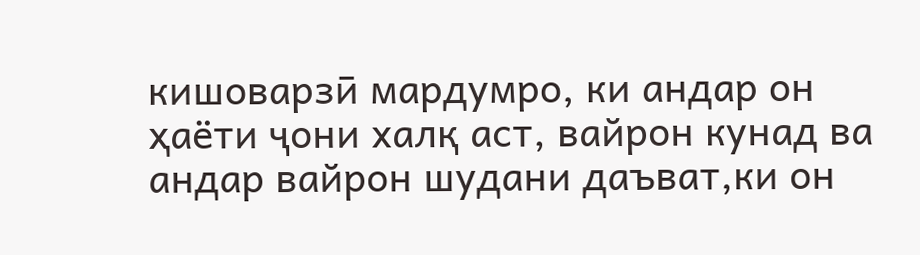кишоварзӣ мардумро, ки андар он ҳаёти ҷони халқ аст, вайрон кунад ва андар вайрон шудани даъват,ки он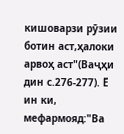кишоварзи рӯзии ботин аст,ҳалоки арвоҳ аст"(Ваҷҳи дин с.276-277). Ё ин ки, мефармояд:"Ва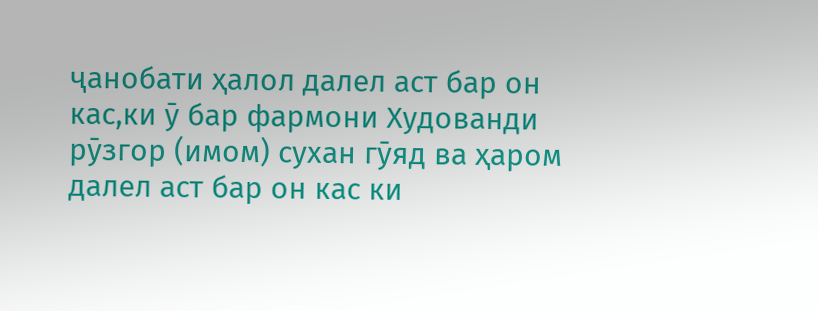ҷанобати ҳалол далел аст бар он кас,ки ӯ бар фармони Худованди рӯзгор (имом) сухан гӯяд ва ҳаром далел аст бар он кас ки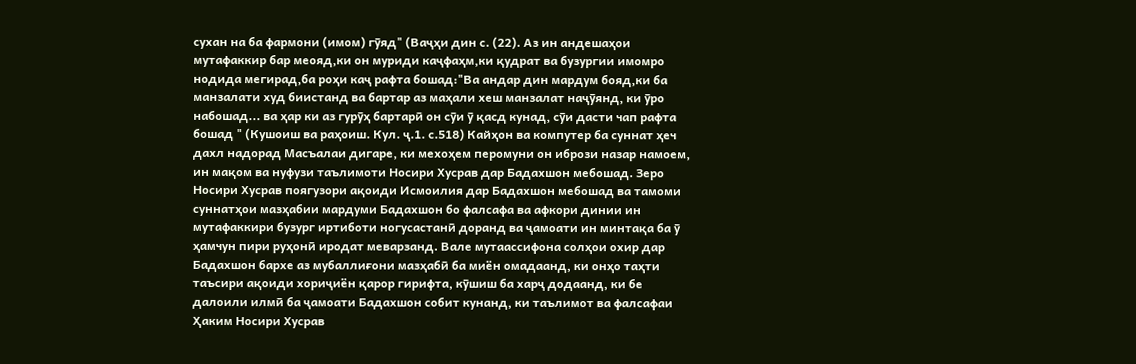сухан на ба фармони (имом) гӯяд" (Ваҷҳи дин с. (22). Аз ин андешаҳои мутафаккир бар меояд,ки он муриди каҷфаҳм,ки қудрат ва бузургии имомро нодида мегирад,ба роҳи каҷ рафта бошад:"Ва андар дин мардум бояд,ки ба манзалати худ биистанд ва бартар аз маҳали хеш манзалат наҷӯянд, ки ӯро набошад... ва ҳар ки аз гурӯҳ бартарӣ он сӯи ӯ қасд кунад, сӯи дасти чап рафта бошад " (Кушоиш ва раҳоиш. Кул. ҷ.1. с.518) Кайҳон ва компутер ба суннат ҳеч дахл надорад Масъалаи дигаре, ки мехоҳем перомуни он ибрози назар намоем, ин мақом ва нуфузи таълимоти Носири Хусрав дар Бадахшон мебошад. Зеро Носири Хусрав поягузори ақоиди Исмоилия дар Бадахшон мебошад ва тамоми суннатҳои мазҳабии мардуми Бадахшон бо фалсафа ва афкори динии ин мутафаккири бузург иртиботи ногусастанӣ доранд ва ҷамоати ин минтақа ба ӯ ҳамчун пири руҳонӣ иродат меварзанд. Вале мутаассифона солҳои охир дар Бадахшон бархе аз мубаллиғони мазҳабӣ ба миён омадаанд, ки онҳо таҳти таъсири ақоиди хориҷиён қарор гирифта, кӯшиш ба харҷ додаанд, ки бе далоили илмӣ ба ҷамоати Бадахшон собит кунанд, ки таълимот ва фалсафаи Ҳаким Носири Хусрав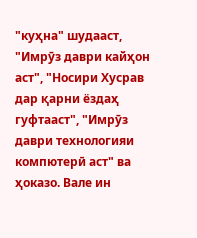"куҳна" шудааст, "Имрӯз даври кайҳон аст", "Носири Хусрав дар қарни ёздаҳ гуфтааст", "Имрӯз даври технологияи компютерӣ аст" ва ҳоказо. Вале ин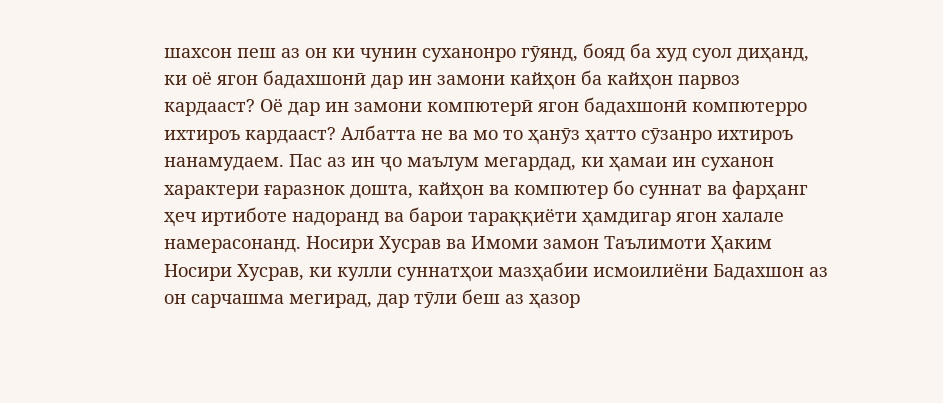шахсон пеш аз он ки чунин суханонро гӯянд, бояд ба худ суол диҳанд, ки оё ягон бадахшонӣ дар ин замони кайҳон ба кайҳон парвоз кардааст? Оё дар ин замони компютерӣ ягон бадахшонӣ компютерро ихтироъ кардааст? Албатта не ва мо то ҳанӯз ҳатто сӯзанро ихтироъ нанамудаем. Пас аз ин ҷо маълум мегардад, ки ҳамаи ин суханон характери ғаразнок дошта, кайҳон ва компютер бо суннат ва фарҳанг ҳеч иртиботе надоранд ва барои тараққиёти ҳамдигар ягон халале намерасонанд. Носири Хусрав ва Имоми замон Таълимоти Ҳаким Носири Хусрав, ки кулли суннатҳои мазҳабии исмоилиёни Бадахшон аз он сарчашма мегирад, дар тӯли беш аз ҳазор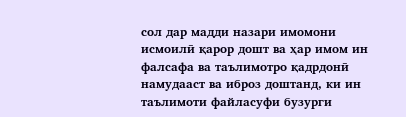сол дар мадди назари имомони исмоилӣ қарор дошт ва ҳар имом ин фалсафа ва таълимотро қадрдонӣ намудааст ва иброз доштанд, ки ин таълимоти файласуфи бузурги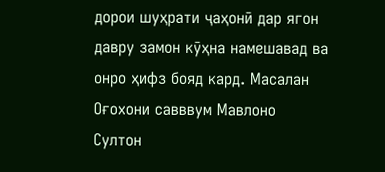дорои шуҳрати ҷаҳонӣ дар ягон давру замон кӯҳна намешавад ва онро ҳифз бояд кард. Масалан Оғохони савввум Мавлоно Султон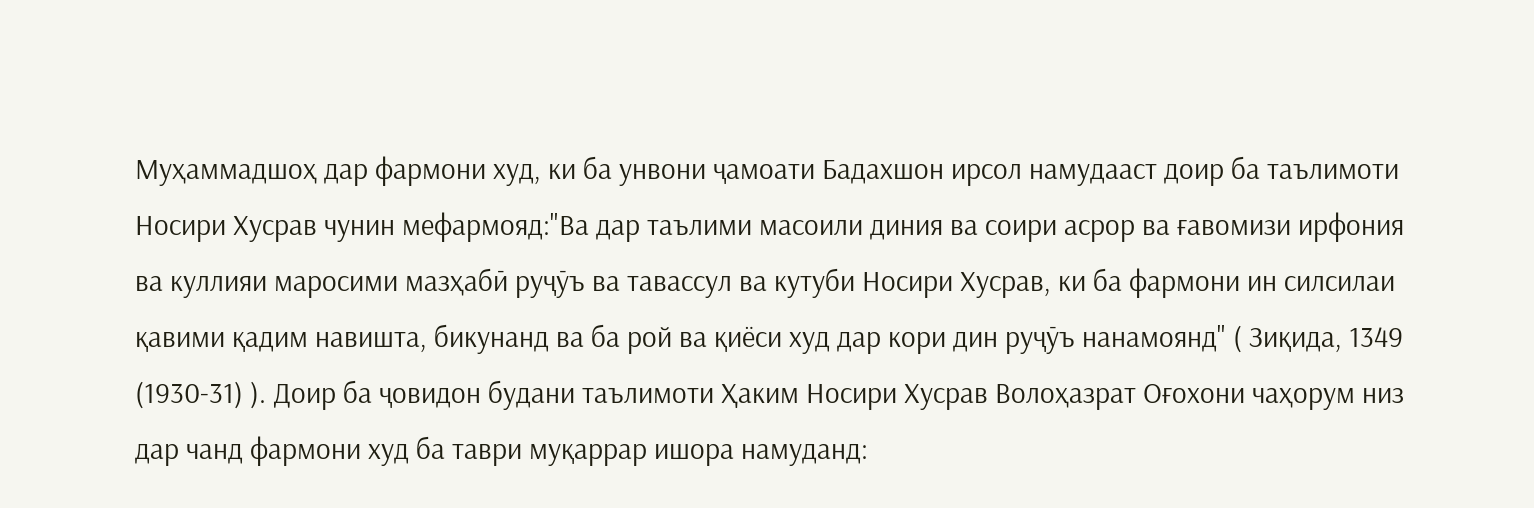Муҳаммадшоҳ дар фармони худ, ки ба унвони ҷамоати Бадахшон ирсол намудааст доир ба таълимоти Носири Хусрав чунин мефармояд:"Ва дар таълими масоили диния ва соири асрор ва ғавомизи ирфония ва куллияи маросими мазҳабӣ руҷӯъ ва тавассул ва кутуби Носири Хусрав, ки ба фармони ин силсилаи қавими қадим навишта, бикунанд ва ба рой ва қиёси худ дар кори дин руҷӯъ нанамоянд" ( Зиқида, 1349 (1930-31) ). Доир ба ҷовидон будани таълимоти Ҳаким Носири Хусрав Волоҳазрат Оғохони чаҳорум низ дар чанд фармони худ ба таври муқаррар ишора намуданд: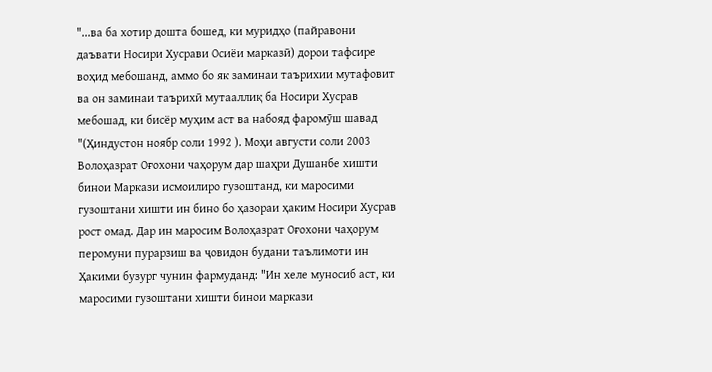"...ва ба хотир дошта бошед, ки муридҳо (пайравони даъвати Носири Хусрави Осиёи марказӣ) дорои тафсире воҳид мебошанд, аммо бо як заминаи таърихии мутафовит ва он заминаи таърихӣ мутааллиқ ба Носири Хусрав мебошад, ки бисёр муҳим аст ва набояд фаромӯш шавад "(Ҳиндустон ноябр соли 1992 ). Моҳи августи соли 2003 Волоҳазрат Оғохони чаҳорум дар шаҳри Душанбе хишти бинои Маркази исмоилиро гузоштанд, ки маросими гузоштани хишти ин бино бо ҳазораи ҳаким Носири Хусрав рост омад. Дар ин маросим Волоҳазрат Оғохони чаҳорум перомуни пурарзиш ва ҷовидон будани таълимоти ин Ҳакими бузург чунин фармуданд: "Ин хеле муносиб аст, ки маросими гузоштани хишти бинои маркази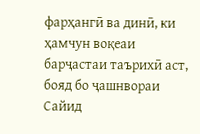фарҳангӣ ва динӣ, ки ҳамчун воқеаи барҷастаи таърихӣ аст, бояд бо ҷашнвораи Сайид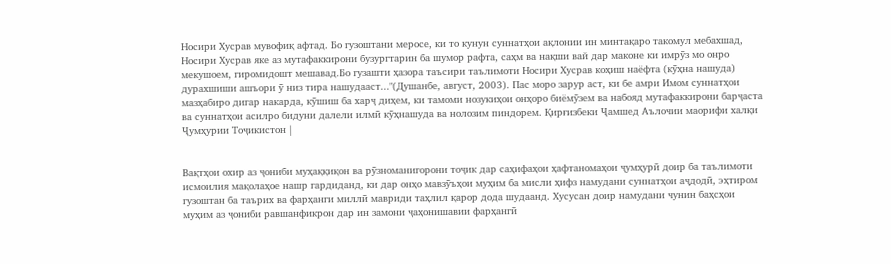Носири Хусрав мувофиқ афтад. Бо гузоштани меросе, ки то кунун суннатҳои ақлонии ин минтақаро такомул мебахшад, Носири Хусрав яке аз мутафаккирони бузургтарин ба шумор рафта, саҳм ва нақши вай дар маконе ки имрӯз мо онро мекушоем, гиромидошт мешавад.Бо гузашти ҳазора таъсири таълимоти Носири Хусрав коҳиш наёфта (кӯҳна нашуда) дурахшиши ашъори ӯ низ тира нашудааст..."(Душанбе, август, 2003). Пас моро зарур аст, ки бе амри Имом суннатҳои мазҳабиро дигар накарда, кӯшиш ба харҷ диҳем, ки тамоми нозукиҳои онҳоро биёмӯзем ва набояд мутафаккирони барҷаста ва суннатҳои асилро бидуни далели илмӣ кӯҳнашуда ва нолозим пиндорем. Қирғизбеки Ҷамшед Аълочии маорифи халқи Ҷумҳурии Тоҷикистон |


Вақтҳои охир аз ҷониби муҳаққиқон ва рӯзноманигорони тоҷик дар саҳифаҳои ҳафтаномаҳои ҷумҳурӣ доир ба таълимоти исмоилия мақолаҳое нашр гардиданд, ки дар онҳо мавзӯъҳои муҳим ба мисли ҳифз намудани суннатҳои аҷдодӣ, эҳтиром гузоштан ба таърих ва фарҳанги миллӣ мавриди таҳлил қарор дода шудаанд. Хусусан доир намудани чунин баҳсҳои муҳим аз ҷониби равшанфикрон дар ин замони ҷаҳонишавии фарҳангӣ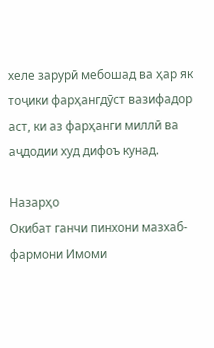хеле зарурӣ мебошад ва ҳар як тоҷики фарҳангдӯст вазифадор аст, ки аз фарҳанги миллӣ ва аҷдодии худ дифоъ кунад.

Назарҳо
Окибат ганчи пинхони мазхаб-фармони Имоми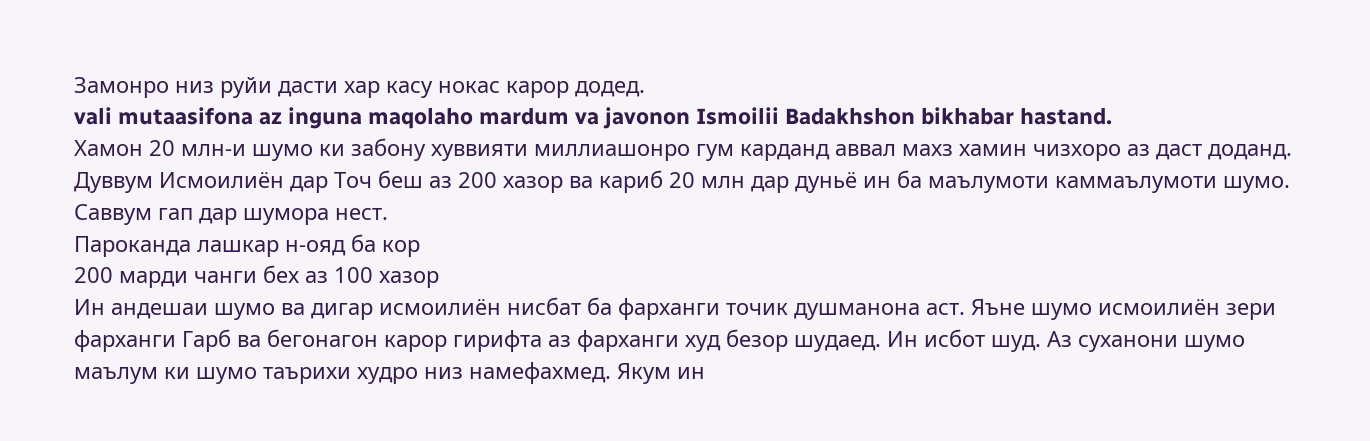Замонро низ руйи дасти хар касу нокас карор додед.
vali mutaasifona az inguna maqolaho mardum va javonon Ismoilii Badakhshon bikhabar hastand.
Хамон 20 млн-и шумо ки забону хуввияти миллиашонро гум карданд аввал махз хамин чизхоро аз даст доданд.
Дуввум Исмоилиён дар Точ беш аз 200 хазор ва кариб 20 млн дар дуньё ин ба маълумоти каммаълумоти шумо. Саввум гап дар шумора нест.
Пароканда лашкар н-ояд ба кор
200 марди чанги бех аз 100 хазор
Ин андешаи шумо ва дигар исмоилиён нисбат ба фарханги точик душманона аст. Яъне шумо исмоилиён зери фарханги Гарб ва бегонагон карор гирифта аз фарханги худ безор шудаед. Ин исбот шуд. Аз суханони шумо маълум ки шумо таърихи худро низ намефахмед. Якум ин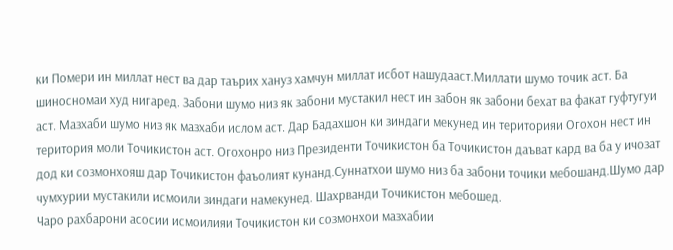ки Помери ин миллат нест ва дар таърих хануз хамчун миллат исбот нашудааст.Миллати шумо точик аст. Ба шиносномаи худ нигаред. Забони шумо низ як забони мустакил нест ин забон як забони бехат ва факат гуфтугуи аст. Мазхаби шумо низ як мазхаби ислом аст. Дар Бадахшон ки зиндаги мекунед ин територияи Огохон нест ин територия моли Точикистон аст. Огохонро низ Президенти Точикистон ба Точикистон даъват кард ва ба у ичозат дод ки созмонхояш дар Точикистон фаъолият кунанд.Суннатхои шумо низ ба забони точики мебошанд.Шумо дар чумхурии мустакили исмоили зиндаги намекунед. Шахрванди Точикистон мебошед.
Чаро рахбарони асосии исмоилияи Точикистон ки созмонхои мазхабии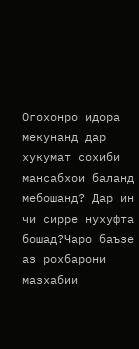Огохонро идора мекунанд дар хукумат сохиби мансабхои баланд мебошанд? Дар ин чи сирре нухуфта бошад?Чаро баъзе аз рохбарони мазхабии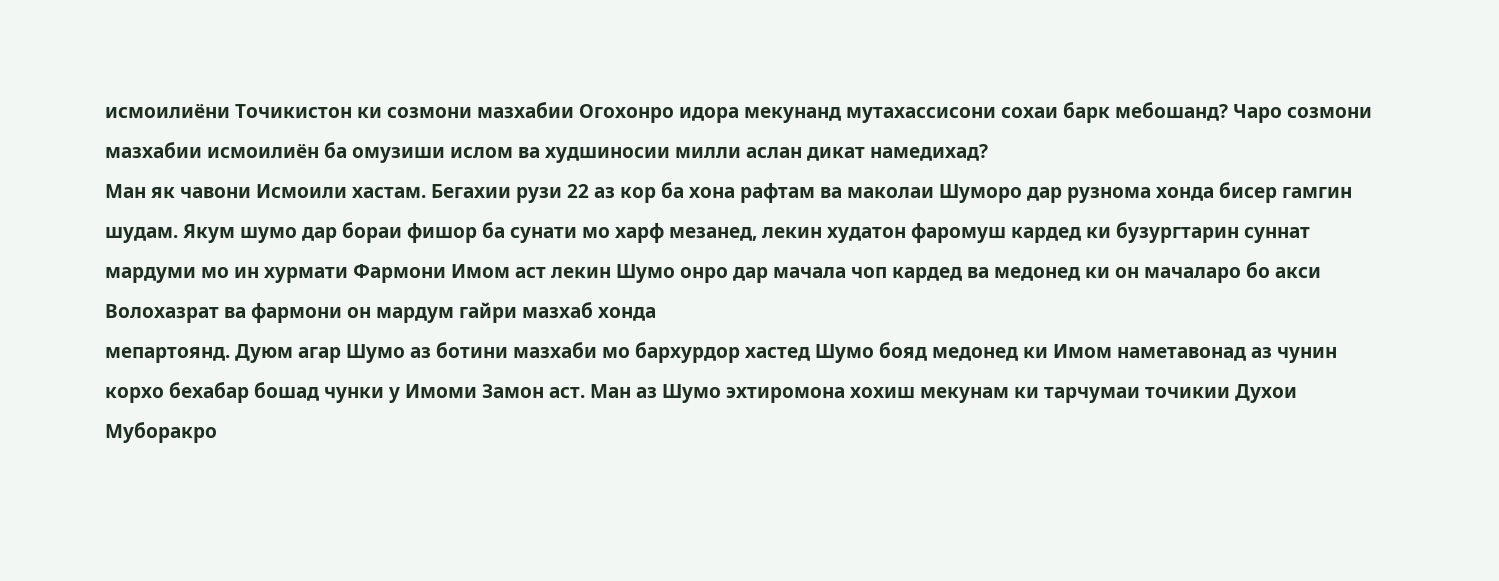исмоилиёни Точикистон ки созмони мазхабии Огохонро идора мекунанд мутахассисони сохаи барк мебошанд? Чаро созмони мазхабии исмоилиён ба омузиши ислом ва худшиносии милли аслан дикат намедихад?
Ман як чавони Исмоили хастам. Бегахии рузи 22 аз кор ба хона рафтам ва маколаи Шуморо дар рузнома хонда бисер гамгин шудам. Якум шумо дар бораи фишор ба сунати мо харф мезанед, лекин худатон фаромуш кардед ки бузургтарин суннат мардуми мо ин хурмати Фармони Имом аст лекин Шумо онро дар мачала чоп кардед ва медонед ки он мачаларо бо акси Волохазрат ва фармони он мардум гайри мазхаб хонда
мепартоянд. Дуюм агар Шумо аз ботини мазхаби мо бархурдор хастед Шумо бояд медонед ки Имом наметавонад аз чунин корхо бехабар бошад чунки у Имоми Замон аст. Ман аз Шумо эхтиромона хохиш мекунам ки тарчумаи точикии Духои Муборакро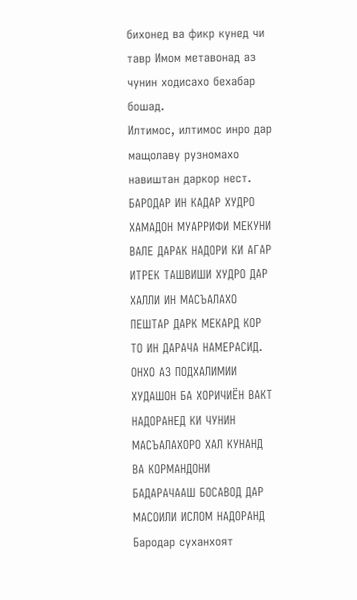бихонед ва фикр кунед чи тавр Имом метавонад аз чунин ходисахо бехабар бошад.
Илтимос, илтимос инро дар мащолаву рузномахо навиштан даркор нест.
БАРОДАР ИН КАДАР ХУДРО ХАМАДОН МУАРРИФИ МЕКУНИ ВАЛЕ ДАРАК НАДОРИ КИ АГАР ИТРЕК ТАШВИШИ ХУДРО ДАР ХАЛЛИ ИН МАСЪАЛАХО ПЕШТАР ДАРК МЕКАРД КОР ТО ИН ДАРАЧА НАМЕРАСИД. ОНХО АЗ ПОДХАЛИМИИ ХУДАШОН БА ХОРИЧИЁН ВАКТ НАДОРАНЕД КИ ЧУНИН МАСЪАЛАХОРО ХАЛ КУНАНД ВА КОРМАНДОНИ БАДАРАЧААШ БОСАВОД ДАР МАСОИЛИ ИСЛОМ НАДОРАНД
Бародар суханхоят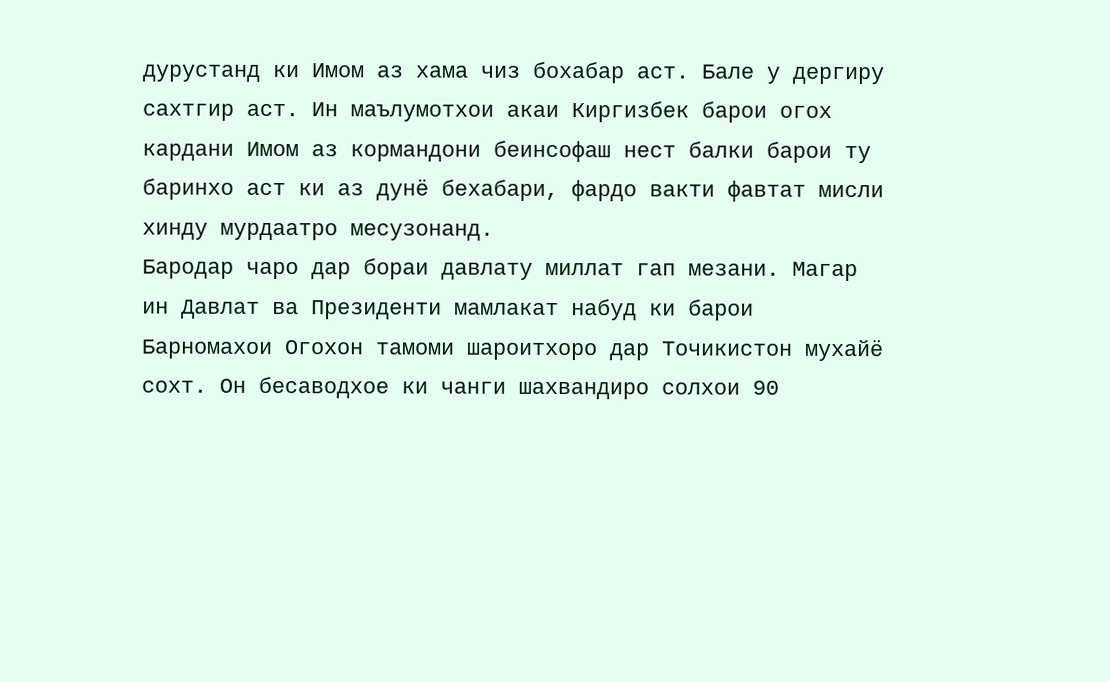дурустанд ки Имом аз хама чиз бохабар аст. Бале у дергиру сахтгир аст. Ин маълумотхои акаи Киргизбек барои огох кардани Имом аз кормандони беинсофаш нест балки барои ту баринхо аст ки аз дунё бехабари, фардо вакти фавтат мисли хинду мурдаатро месузонанд.
Бародар чаро дар бораи давлату миллат гап мезани. Магар ин Давлат ва Президенти мамлакат набуд ки барои Барномахои Огохон тамоми шароитхоро дар Точикистон мухайё сохт. Он бесаводхое ки чанги шахвандиро солхои 90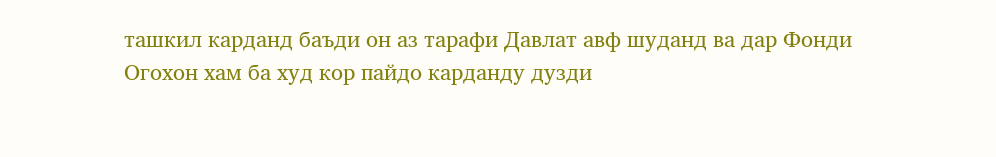ташкил карданд баъди он аз тарафи Давлат авф шуданд ва дар Фонди Огохон хам ба худ кор пайдо карданду дузди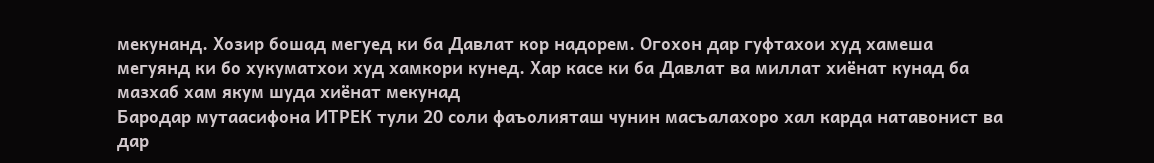мекунанд. Хозир бошад мегуед ки ба Давлат кор надорем. Огохон дар гуфтахои худ хамеша мегуянд ки бо хукуматхои худ хамкори кунед. Хар касе ки ба Давлат ва миллат хиёнат кунад ба мазхаб хам якум шуда хиёнат мекунад
Бародар мутаасифона ИТРЕК тули 20 соли фаъолияташ чунин масъалахоро хал карда натавонист ва дар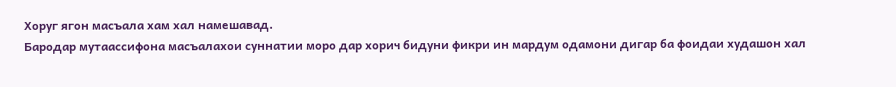Хоруг ягон масъала хам хал намешавад.
Бародар мутаассифона масъалахои суннатии моро дар хорич бидуни фикри ин мардум одамони дигар ба фоидаи худашон хал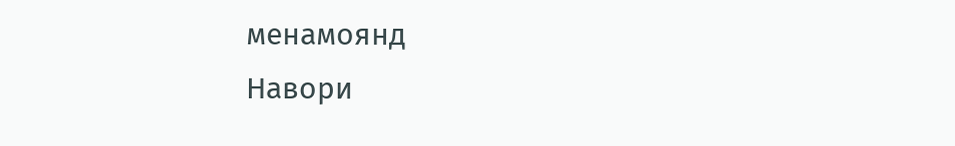менамоянд
Навори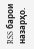RSS барои назарҳо.